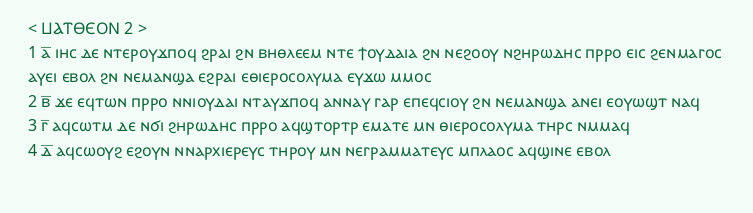< ⳘⲀⲦⲐⲈⲞⲚ 2 >
1 ⲁ̅ ⲓⲏⲥ ⲇⲉ ⲛⲧⲉⲣⲟⲩϫⲡⲟϥ ϩⲣⲁⲓ ϩⲛ ⲃⲏⲑⲗⲉⲉⲙ ⲛⲧⲉ ϯⲟⲩⲇⲁⲓⲁ ϩⲛ ⲛⲉϩⲟⲟⲩ ⲛϩⲏⲣⲱⲇⲏⲥ ⲡⲣⲣⲟ ⲉⲓⲥ ϩⲉⲛⲙⲁⲅⲟⲥ ⲁⲩⲉⲓ ⲉⲃⲟⲗ ϩⲛ ⲛⲉⲙⲁⲛϣⲁ ⲉϩⲣⲁⲓ ⲉⲑⲓⲉⲣⲟⲥⲟⲗⲩⲙⲁ ⲉⲩϫⲱ ⲙⲙⲟⲥ
2 ⲃ̅ ϫⲉ ⲉϥⲧⲱⲛ ⲡⲣⲣⲟ ⲛⲛⲓⲟⲩⲇⲁⲓ ⲛⲧⲁⲩϫⲡⲟϥ ⲁⲛⲛⲁⲩ ⲅⲁⲣ ⲉⲡⲉϥⲥⲓⲟⲩ ϩⲛ ⲛⲉⲙⲁⲛϣⲁ ⲁⲛⲉⲓ ⲉⲟⲩⲱϣⲧ ⲛⲁϥ
3 ⲅ̅ ⲁϥⲥⲱⲧⲙ ⲇⲉ ⲛϭⲓ ϩⲏⲣⲱⲇⲏⲥ ⲡⲣⲣⲟ ⲁϥϣⲧⲟⲣⲧⲣ ⲉⲙⲁⲧⲉ ⲙⲛ ⲑⲓⲉⲣⲟⲥⲟⲗⲩⲙⲁ ⲧⲏⲣⲥ ⲛⲙⲙⲁϥ
4 ⲇ̅ ⲁϥⲥⲱⲟⲩϩ ⲉϩⲟⲩⲛ ⲛⲛⲁⲣⲭⲓⲉⲣⲉⲩⲥ ⲧⲏⲣⲟⲩ ⲙⲛ ⲛⲉⲅⲣⲁⲙⲙⲁⲧⲉⲩⲥ ⲙⲡⲗⲁⲟⲥ ⲁϥϣⲓⲛⲉ ⲉⲃⲟⲗ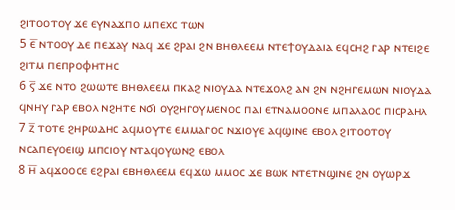ϩⲓⲧⲟⲟⲧⲟⲩ ϫⲉ ⲉⲩⲛⲁϫⲡⲟ ⲙⲡⲉⲭⲥ ⲧⲱⲛ
5 ⲉ̅ ⲛⲧⲟⲟⲩ ⲇⲉ ⲡⲉϫⲁⲩ ⲛⲁϥ ϫⲉ ϩⲣⲁⲓ ϩⲛ ⲃⲏⲑⲗⲉⲉⲙ ⲛⲧⲉϯⲟⲩⲇⲁⲓⲁ ⲉϥⲥⲏϩ ⲅⲁⲣ ⲛⲧⲉⲓϩⲉ ϩⲓⲧⲙ ⲡⲉⲡⲣⲟⲫⲏⲧⲏⲥ
6 ⲋ̅ ϫⲉ ⲛⲧⲟ ϩⲱⲱⲧⲉ ⲃⲏⲑⲗⲉⲉⲙ ⲡⲕⲁϩ ⲛⲓⲟⲩⲇⲁ ⲛⲧⲉϫⲟⲗϩ ⲁⲛ ϩⲛ ⲛϩⲏⲅⲉⲙⲱⲛ ⲛⲓⲟⲩⲇⲁ ϥⲛⲏⲩ ⲅⲁⲣ ⲉⲃⲟⲗ ⲛϩⲏⲧⲉ ⲛϭⲓ ⲟⲩϩⲏⲅⲟⲩⲙⲉⲛⲟⲥ ⲡⲁⲓ ⲉⲧⲛⲁⲙⲟⲟⲛⲉ ⲙⲡⲁⲗⲁⲟⲥ ⲡⲓⲥⲣⲁⲏⲗ
7 ⲍ̅ ⲧⲟⲧⲉ ϩⲏⲣⲱⲇⲏⲥ ⲁϥⲙⲟⲩⲧⲉ ⲉⲙⲙⲁⲅⲟⲥ ⲛϫⲓⲟⲩⲉ ⲁϥϣⲓⲛⲉ ⲉⲃⲟⲗ ϩⲓⲧⲟⲟⲧⲟⲩ ⲛⲥⲁⲡⲉⲩⲟⲉⲓϣ ⲙⲡⲥⲓⲟⲩ ⲛⲧⲁϥⲟⲩⲱⲛϩ ⲉⲃⲟⲗ
8 ⲏ̅ ⲁϥϫⲟⲟⲥⲉ ⲉϩⲣⲁⲓ ⲉⲃⲏⲑⲗⲉⲉⲙ ⲉϥϫⲱ ⲙⲙⲟⲥ ϫⲉ ⲃⲱⲕ ⲛⲧⲉⲧⲛϣⲓⲛⲉ ϩⲛ ⲟⲩⲱⲣϫ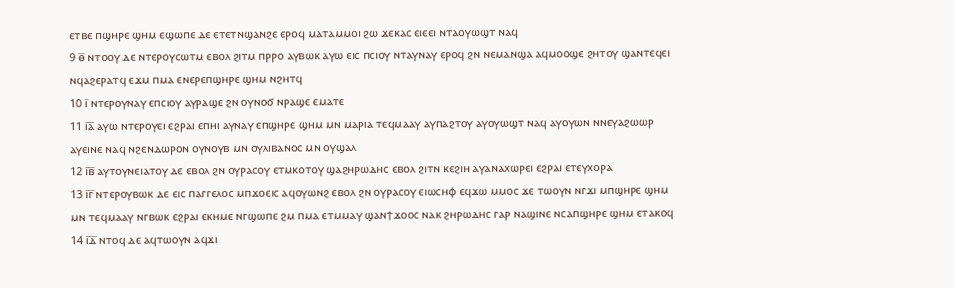ⲉⲧⲃⲉ ⲡϣⲏⲣⲉ ϣⲏⲙ ⲉϣⲱⲡⲉ ⲇⲉ ⲉⲧⲉⲧⲛϣⲁⲛϩⲉ ⲉⲣⲟϥ ⲙⲁⲧⲁⲙⲙⲟⲓ ϩⲱ ϫⲉⲕⲁⲥ ⲉⲓⲉⲉⲓ ⲛⲧⲁⲟⲩⲱϣⲧ ⲛⲁϥ
9 ⲑ̅ ⲛⲧⲟⲟⲩ ⲇⲉ ⲛⲧⲉⲣⲟⲩⲥⲱⲧⲙ ⲉⲃⲟⲗ ϩⲓⲧⲙ ⲡⲣⲣⲟ ⲁⲩⲃⲱⲕ ⲁⲩⲱ ⲉⲓⲥ ⲡⲥⲓⲟⲩ ⲛⲧⲁⲩⲛⲁⲩ ⲉⲣⲟϥ ϩⲛ ⲛⲉⲙⲁⲛϣⲁ ⲁϥⲙⲟⲟϣⲉ ϩⲏⲧⲟⲩ ϣⲁⲛⲧⲉϥⲉⲓ ⲛϥⲁϩⲉⲣⲁⲧϥ ⲉϫⲙ ⲡⲙⲁ ⲉⲛⲉⲣⲉⲡϣⲏⲣⲉ ϣⲏⲙ ⲛϩⲏⲧϥ
10 ⲓ̅ ⲛⲧⲉⲣⲟⲩⲛⲁⲩ ⲉⲡⲥⲓⲟⲩ ⲁⲩⲣⲁϣⲉ ϩⲛ ⲟⲩⲛⲟϭ ⲛⲣⲁϣⲉ ⲉⲙⲁⲧⲉ
11 ⲓ̅ⲁ̅ ⲁⲩⲱ ⲛⲧⲉⲣⲟⲩⲉⲓ ⲉϩⲣⲁⲓ ⲉⲡⲏⲓ ⲁⲩⲛⲁⲩ ⲉⲡϣⲏⲣⲉ ϣⲏⲙ ⲙⲛ ⲙⲁⲣⲓⲁ ⲧⲉϥⲙⲁⲁⲩ ⲁⲩⲡⲁϩⲧⲟⲩ ⲁⲩⲟⲩⲱϣⲧ ⲛⲁϥ ⲁⲩⲟⲩⲱⲛ ⲛⲛⲉⲩⲁϩⲱⲱⲣ ⲁⲩⲉⲓⲛⲉ ⲛⲁϥ ⲛϩⲉⲛⲇⲱⲣⲟⲛ ⲟⲩⲛⲟⲩⲃ ⲙⲛ ⲟⲩⲗⲓⲃⲁⲛⲟⲥ ⲙⲛ ⲟⲩϣⲁⲗ
12 ⲓ̅ⲃ̅ ⲁⲩⲧⲟⲩⲛⲉⲓⲁⲧⲟⲩ ⲇⲉ ⲉⲃⲟⲗ ϩⲛ ⲟⲩⲣⲁⲥⲟⲩ ⲉⲧⲙⲕⲟⲧⲟⲩ ϣⲁϩⲏⲣⲱⲇⲏⲥ ⲉⲃⲟⲗ ϩⲓⲧⲛ ⲕⲉϩⲓⲏ ⲁⲩⲁⲛⲁⲭⲱⲣⲉⲓ ⲉϩⲣⲁⲓ ⲉⲧⲉⲩⲭⲟⲣⲁ
13 ⲓ̅ⲅ̅ ⲛⲧⲉⲣⲟⲩⲃⲱⲕ ⲇⲉ ⲉⲓⲥ ⲡⲁⲅⲅⲉⲗⲟⲥ ⲙⲡϫⲟⲉⲓⲥ ⲁϥⲟⲩⲱⲛϩ ⲉⲃⲟⲗ ϩⲛ ⲟⲩⲣⲁⲥⲟⲩ ⲉⲓⲱⲥⲏⲫ ⲉϥϫⲱ ⲙⲙⲟⲥ ϫⲉ ⲧⲱⲟⲩⲛ ⲛⲅϫⲓ ⲙⲡϣⲏⲣⲉ ϣⲏⲙ ⲙⲛ ⲧⲉϥⲙⲁⲁⲩ ⲛⲅⲃⲱⲕ ⲉϩⲣⲁⲓ ⲉⲕⲏⲙⲉ ⲛⲅϣⲱⲡⲉ ϩⲙ ⲡⲙⲁ ⲉⲧⲙⲙⲁⲩ ϣⲁⲛϯϫⲟⲟⲥ ⲛⲁⲕ ϩⲏⲣⲱⲇⲏⲥ ⲅⲁⲣ ⲛⲁϣⲓⲛⲉ ⲛⲥⲁⲡϣⲏⲣⲉ ϣⲏⲙ ⲉⲧⲁⲕⲟϥ
14 ⲓ̅ⲇ̅ ⲛⲧⲟϥ ⲇⲉ ⲁϥⲧⲱⲟⲩⲛ ⲁϥϫⲓ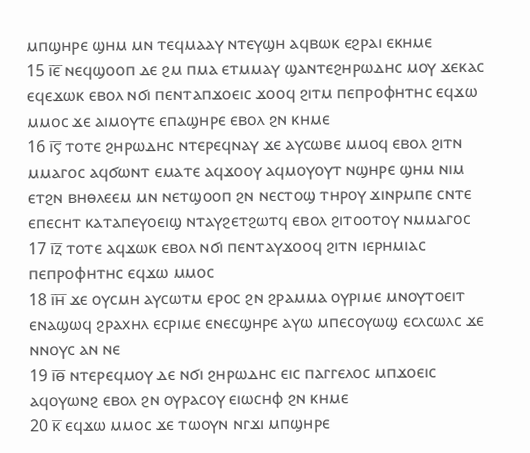ⲙⲡϣⲏⲣⲉ ϣⲏⲙ ⲙⲛ ⲧⲉϥⲙⲁⲁⲩ ⲛⲧⲉⲩϣⲏ ⲁϥⲃⲱⲕ ⲉϩⲣⲁⲓ ⲉⲕⲏⲙⲉ
15 ⲓ̅ⲉ̅ ⲛⲉϥϣⲟⲟⲡ ⲇⲉ ϩⲙ ⲡⲙⲁ ⲉⲧⲙⲙⲁⲩ ϣⲁⲛⲧⲉϩⲏⲣⲱⲇⲏⲥ ⲙⲟⲩ ϫⲉⲕⲁⲥ ⲉϥⲉϫⲱⲕ ⲉⲃⲟⲗ ⲛϭⲓ ⲡⲉⲛⲧⲁⲡϫⲟⲉⲓⲥ ϫⲟⲟϥ ϩⲓⲧⲙ ⲡⲉⲡⲣⲟⲫⲏⲧⲏⲥ ⲉϥϫⲱ ⲙⲙⲟⲥ ϫⲉ ⲁⲓⲙⲟⲩⲧⲉ ⲉⲡⲁϣⲏⲣⲉ ⲉⲃⲟⲗ ϩⲛ ⲕⲏⲙⲉ
16 ⲓ̅ⲋ̅ ⲧⲟⲧⲉ ϩⲏⲣⲱⲇⲏⲥ ⲛⲧⲉⲣⲉϥⲛⲁⲩ ϫⲉ ⲁⲩⲥⲱⲃⲉ ⲙⲙⲟϥ ⲉⲃⲟⲗ ϩⲓⲧⲛ ⲙⲙⲁⲅⲟⲥ ⲁϥϭⲱⲛⲧ ⲉⲙⲁⲧⲉ ⲁϥϫⲟⲟⲩ ⲁϥⲙⲟⲩⲟⲩⲧ ⲛϣⲏⲣⲉ ϣⲏⲙ ⲛⲓⲙ ⲉⲧϩⲛ ⲃⲏⲑⲗⲉⲉⲙ ⲙⲛ ⲛⲉⲧϣⲟⲟⲡ ϩⲛ ⲛⲉⲥⲧⲟϣ ⲧⲏⲣⲟⲩ ϫⲓⲛⲣⲙⲡⲉ ⲥⲛⲧⲉ ⲉⲡⲉⲥⲏⲧ ⲕⲁⲧⲁⲡⲉⲩⲟⲉⲓϣ ⲛⲧⲁⲩϩⲉⲧϩⲱⲧϥ ⲉⲃⲟⲗ ϩⲓⲧⲟⲟⲧⲟⲩ ⲛⲙⲙⲁⲅⲟⲥ
17 ⲓ̅ⲍ̅ ⲧⲟⲧⲉ ⲁϥϫⲱⲕ ⲉⲃⲟⲗ ⲛϭⲓ ⲡⲉⲛⲧⲁⲩϫⲟⲟϥ ϩⲓⲧⲛ ⲓⲉⲣⲏⲙⲓⲁⲥ ⲡⲉⲡⲣⲟⲫⲏⲧⲏⲥ ⲉϥϫⲱ ⲙⲙⲟⲥ
18 ⲓ̅ⲏ̅ ϫⲉ ⲟⲩⲥⲙⲏ ⲁⲩⲥⲱⲧⲙ ⲉⲣⲟⲥ ϩⲛ ϩⲣⲁⲙⲙⲁ ⲟⲩⲣⲓⲙⲉ ⲙⲛⲟⲩⲧⲟⲉⲓⲧ ⲉⲛⲁϣⲱϥ ϩⲣⲁⲭⲏⲗ ⲉⲥⲣⲓⲙⲉ ⲉⲛⲉⲥϣⲏⲣⲉ ⲁⲩⲱ ⲙⲡⲉⲥⲟⲩⲱϣ ⲉⲥⲗⲥⲱⲗⲥ ϫⲉ ⲛⲛⲟⲩⲥ ⲁⲛ ⲛⲉ
19 ⲓ̅ⲑ̅ ⲛⲧⲉⲣⲉϥⲙⲟⲩ ⲇⲉ ⲛϭⲓ ϩⲏⲣⲱⲇⲏⲥ ⲉⲓⲥ ⲡⲁⲅⲅⲉⲗⲟⲥ ⲙⲡϫⲟⲉⲓⲥ ⲁϥⲟⲩⲱⲛϩ ⲉⲃⲟⲗ ϩⲛ ⲟⲩⲣⲁⲥⲟⲩ ⲉⲓⲱⲥⲏⲫ ϩⲛ ⲕⲏⲙⲉ
20 ⲕ̅ ⲉϥϫⲱ ⲙⲙⲟⲥ ϫⲉ ⲧⲱⲟⲩⲛ ⲛⲅϫⲓ ⲙⲡϣⲏⲣⲉ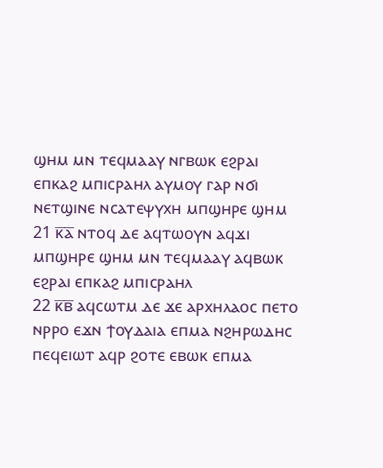ϣⲏⲙ ⲙⲛ ⲧⲉϥⲙⲁⲁⲩ ⲛⲅⲃⲱⲕ ⲉϩⲣⲁⲓ ⲉⲡⲕⲁϩ ⲙⲡⲓⲥⲣⲁⲏⲗ ⲁⲩⲙⲟⲩ ⲅⲁⲣ ⲛϭⲓ ⲛⲉⲧϣⲓⲛⲉ ⲛⲥⲁⲧⲉⲯⲩⲭⲏ ⲙⲡϣⲏⲣⲉ ϣⲏⲙ
21 ⲕ̅ⲁ̅ ⲛⲧⲟϥ ⲇⲉ ⲁϥⲧⲱⲟⲩⲛ ⲁϥϫⲓ ⲙⲡϣⲏⲣⲉ ϣⲏⲙ ⲙⲛ ⲧⲉϥⲙⲁⲁⲩ ⲁϥⲃⲱⲕ ⲉϩⲣⲁⲓ ⲉⲡⲕⲁϩ ⲙⲡⲓⲥⲣⲁⲏⲗ
22 ⲕ̅ⲃ̅ ⲁϥⲥⲱⲧⲙ ⲇⲉ ϫⲉ ⲁⲣⲭⲏⲗⲁⲟⲥ ⲡⲉⲧⲟ ⲛⲣⲣⲟ ⲉϫⲛ ϯⲟⲩⲇⲁⲓⲁ ⲉⲡⲙⲁ ⲛϩⲏⲣⲱⲇⲏⲥ ⲡⲉϥⲉⲓⲱⲧ ⲁϥⲣ ϩⲟⲧⲉ ⲉⲃⲱⲕ ⲉⲡⲙⲁ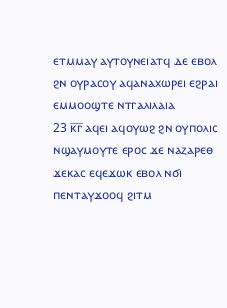ⲉⲧⲙⲙⲁⲩ ⲁⲩⲧⲟⲩⲛⲉⲓⲁⲧϥ ⲇⲉ ⲉⲃⲟⲗ ϩⲛ ⲟⲩⲣⲁⲥⲟⲩ ⲁϥⲁⲛⲁⲭⲱⲣⲉⲓ ⲉϩⲣⲁⲓ ⲉⲙⲙⲟⲟϣⲧⲉ ⲛⲧⲅⲁⲗⲓⲗⲁⲓⲁ
23 ⲕ̅ⲅ̅ ⲁϥⲉⲓ ⲁϥⲟⲩⲱϩ ϩⲛ ⲟⲩⲡⲟⲗⲓⲥ ⲛϣⲁⲩⲙⲟⲩⲧⲉ ⲉⲣⲟⲥ ϫⲉ ⲛⲁⲍⲁⲣⲉⲑ ϫⲉⲕⲁⲥ ⲉϥⲉϫⲱⲕ ⲉⲃⲟⲗ ⲛϭⲓ ⲡⲉⲛⲧⲁⲩϫⲟⲟϥ ϩⲓⲧⲙ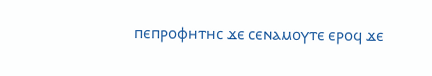ⲡⲉⲡⲣⲟⲫⲏⲧⲏⲥ ϫⲉ ⲥⲉⲛⲁⲙⲟⲩⲧⲉ ⲉⲣⲟϥ ϫⲉ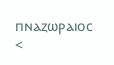ⲡⲛⲁⲍⲱⲣⲁⲓⲟⲥ
<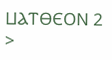ⳘⲀⲦⲐⲈⲞⲚ 2 >